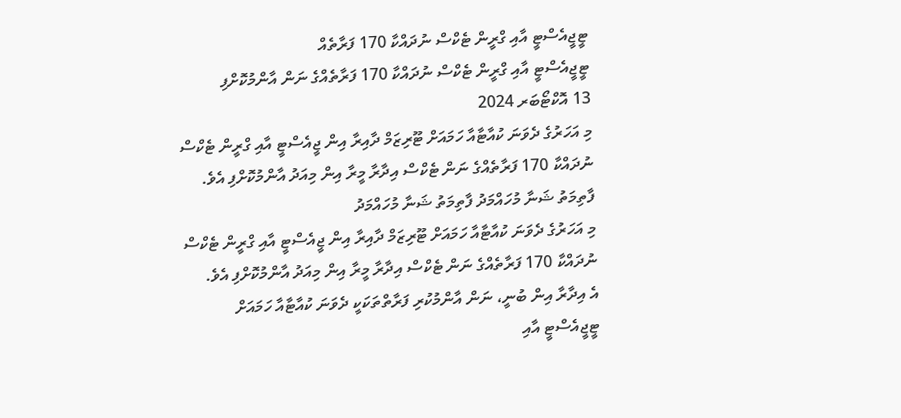ޓީޖީއެސްޓީ އާއި ގްރީން ޓެކްސް ނުދައްކާ 170 ފަރާތެއް
ޓީޖީއެސްޓީ އާއި ގްރީން ޓެކްސް ނުދައްކާ 170 ފަރާތެއްގެ ނަން އާންމުކޮށްފި
13 އޮކްޓޯބަރ 2024
މި އަހަރުގެ ދެވަނަ ކުއާޓާއާ ހަމައަށް ޓޫރިޒަމް ދާއިރާ އިން ޖީއެސްޓީ އާއި ގްރީން ޓެކްސް ނުދައްކާ 170 ފަރާތެއްގެ ނަން ޓެކްސް އިދާރާ މީރާ އިން މިއަދު އާންމުކޮށްފި އެވެ.
ފާތިމަތު ޝަނާ މުހައްމަދު ފާތިމަތު ޝަނާ މުހައްމަދު
މި އަހަރުގެ ދެވަނަ ކުއާޓާއާ ހަމައަށް ޓޫރިޒަމް ދާއިރާ އިން ޖީއެސްޓީ އާއި ގްރީން ޓެކްސް ނުދައްކާ 170 ފަރާތެއްގެ ނަން ޓެކްސް އިދާރާ މީރާ އިން މިއަދު އާންމުކޮށްފި އެވެ.
އެ އިދާރާ އިން ބުނީ، ނަން އާންމުކުރި ފަރާތްތަކަކީ ދެވަނަ ކުއާޓާއާ ހަމައަށް ޓީޖީއެސްޓީ އާއި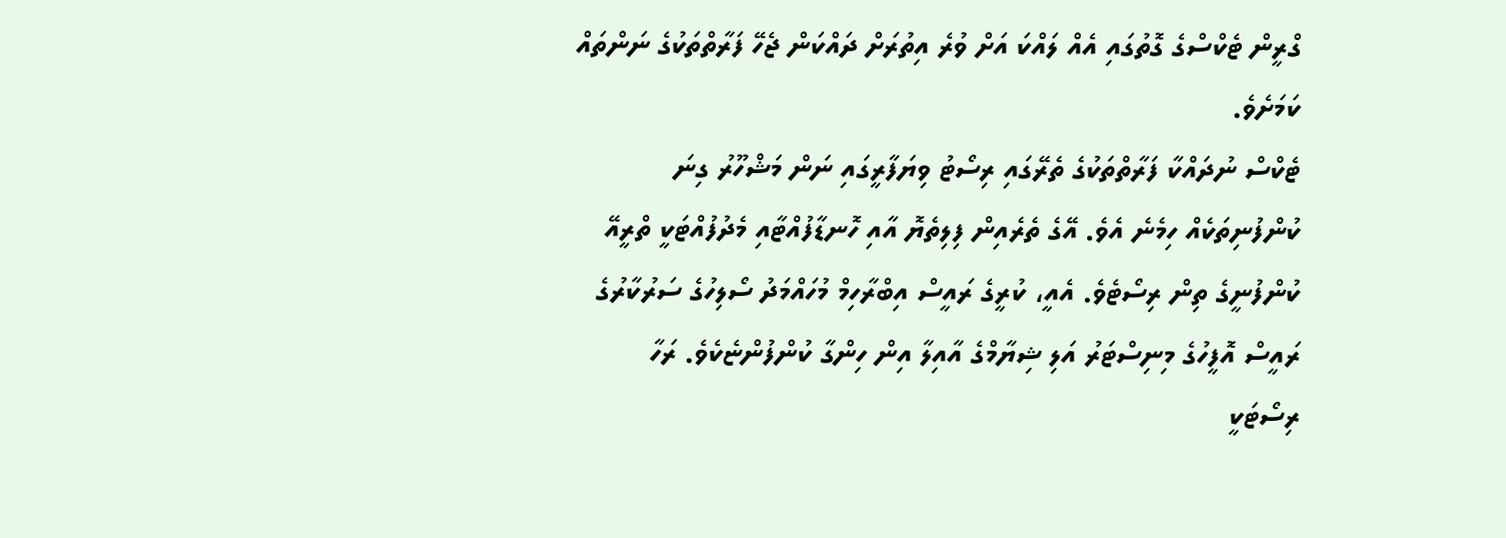ގްރީން ޓެކްސްގެ ގޮތުގައި އެއް ލައްކަ އަށް ވުރެ އިތުރަށް ދައްކަން ޖެހޭ ފަރާތްތަކުގެ ނަންތައް ކަމަށެވެ.
ޓެކްސް ނުދައްކާ ފަރާތްތަކުގެ ތެރޭގައި ރިސޯޓު ވިޔަފާރީގައި ނަން މަޝްހޫރު ގިނަ ކުންފުނިތަކެއް ހިމެނެ އެވެ. އޭގެ ތެރެއިން ފިލިތެޔޮ އާއި ހޮނޑާފުއްޓާއި މެދުފުއްޓަކީ ތްރީއޭ ކުންފުނީގެ ތިން ރިސޯޓެވެ. އެއީ، ކުރީގެ ރައީސް އިބްރާހިމް މުހައްމަދު ސޯލިހުގެ ސަރުކާރުގެ ރައީސް އޮފީހުގެ މިނިސްޓަރު އަލި ޝިޔާމްގެ އާއިލާ އިން ހިންގާ ކުންފުންޏެކެވެ. ރަހާ ރިސޯޓަކީ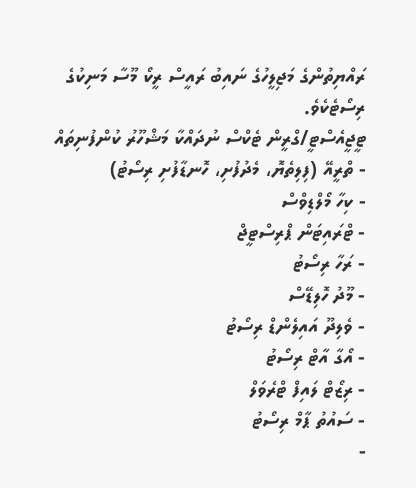ރައްޔިތުންގެ މަޖިލީހުގެ ނައިބު ރައީސް ރީކޯ މޫސާ މަނިކުގެ ރިސޯޓެކެވެ.
ޓީޖީއެސްޓީ/ގްރީން ޓެކްސް ނުދައްކާ މަޝްހޫރު ކުންފުނިތައް
- ތްރީއޭ (ފިލިތެޔޮ، މެދުފުށި، ހޮނޑާފުށި ރިސޯޓު)
- ކިހާ މޯލްޑިވްސް
- ޓްރައިޓަން ޕްރިސްޓީޖް
- ރަހާ ރިސޯޓު
- މޫދު ހޮލިޑޭސް
- ވެލިދޫ އައިލެންޑް ރިސޯޓު
- އޯގާ އާޓް ރިސޯޓު
- ރިޒޯޓް ލައިފް ޓްރެވަލް
- ސައުތު ޕާމް ރިސޯޓު
-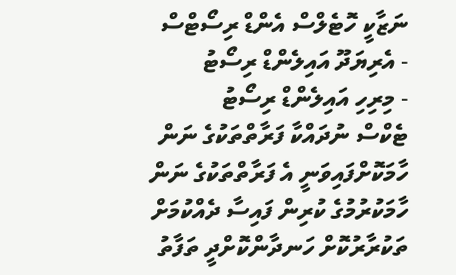ނަޒާކީ ހޮޓެލްސް އެންޑް ރިސޯޓްސް
- އެރިޔަދޫ އައިލެންޑް ރިސޯޓު
- މިރިހި އައިލެންޑް ރިސޯޓު
ޓެކްސް ނުދައްކާ ފަރާތްތަކުގެ ނަން ހާމަކޮށްފައިވަނީ އެ ފަރާތްތަކުގެ ނަން ހާމަކުރުމުގެ ކުރިން ފައިސާ ދެއްކުމަށް ތަކުރާރުކޮށް ހަނދާންކޮށްދީ ތަފާތު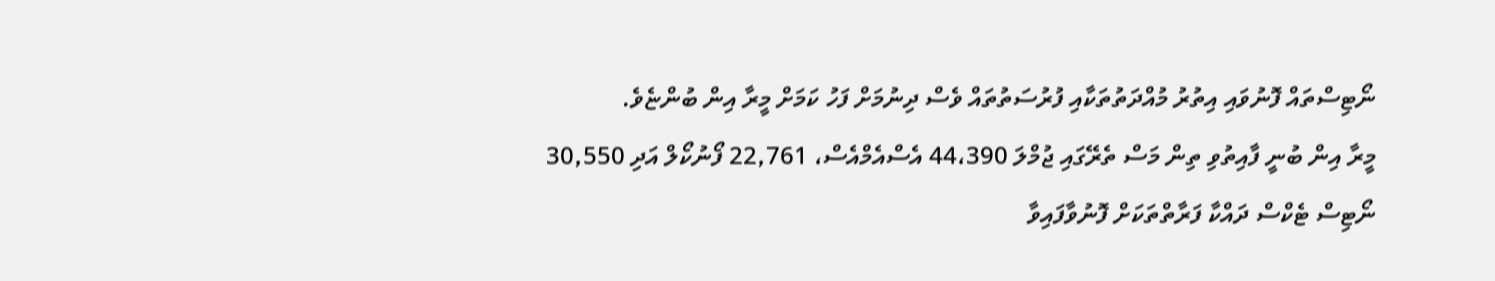ނޯޓިސްތައް ފޮނުވައި އިތުރު މުއްދަތުތަކާއި ފުރުސަތުތައް ވެސް ދިނުމަށް ފަހު ކަމަށް މީރާ އިން ބުންޏެވެ.
މީރާ އިން ބުނީ ފާއިތުވި ތިން މަސް ތެރޭގައި ޖުމްލަ 44،390 އެސްއެމްއެސް، 22,761 ފޯނުކޯލް އަދި 30,550 ނޯޓިސް ޓެކްސް ދައްކާ ފަރާތްތަކަށް ފޮނުވާފައިވާ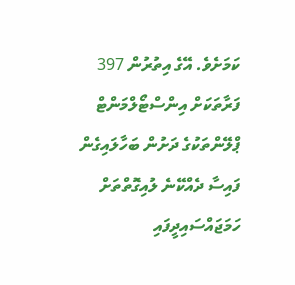ކަމަށެވެ. އޭގެ އިތުރުން 397 ފަރާތަކަށް އިންސްޓޯލްމަންޓް ޕްލޭންތަކުގެ ދަށުން ބަހާލައިގެން ފައިސާ ދެއްކޭނެ ލުއިގޮތްތަށް ހަމަޖައްސައިދީފައި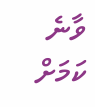ވާނެ ކަމަށް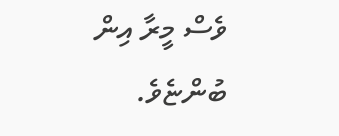ވެސް މީރާ އިން ބުންޏެވެ.